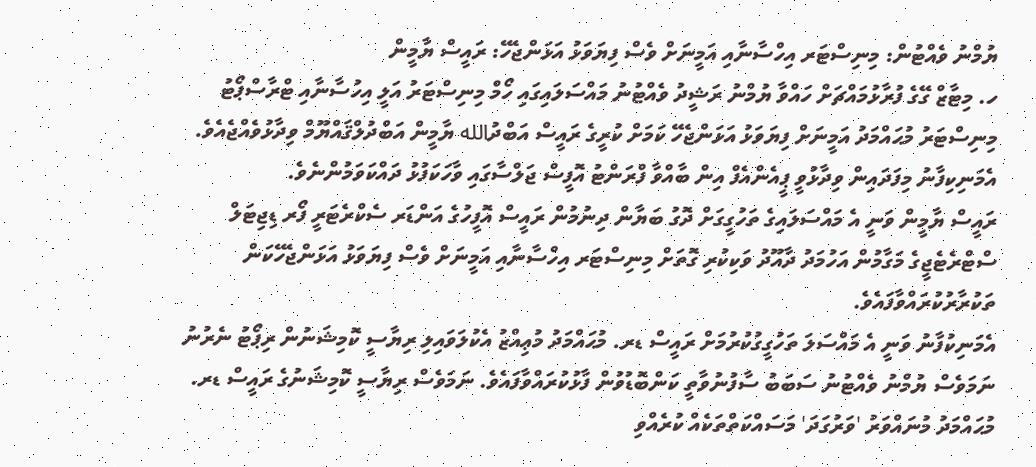ޔުމްނު ވެއްޓުން: މިނިސްޓަރ އިހްސާނާއި އަމީނަށް ވެސް ފިޔަވަޅު އަޅަންޖެހޭ: ރައީސް ޔާމީން
ހ. މިޓާޒް ގޭގެ ފުރާޅުމައްޗަށް ހައްވާ ޔުމްނު ރަޝީދު ވެއްޓުނު މައްސަލައިގައި ހޯމް މިނިސްޓަރު އަލީ އިހުސާނާއި ޓްރާސްޕޯޓު މިނިސްޓަރު މުޙައްމަދު އަމީނަށް ފިޔަވަޅު އަޅަންޖެހޭ ކަމަށް ކުރީގެ ރައީސް އަބްދުالله ޔާމީން އަބްދުލްޤައްޔޫމް ވިދާޅުވެއްޖެއެވެ.
އެމަނިކިފާނު މިފަދައިން ވިދާޅުވީ ޕީއެންއެފް އިން ބާއްވާ ފްރަންޓު އޮފީސް ޖަލްސާގައި ވާހަކަފުޅު ދައްކަވަމުންނެވެ.
ރައީސް ޔާމީން ވަނީ އެ މައްސަލައިގެ ތަހުގީގަށް ދޮގު ބަޔާން ދިނުމުން ރައީސް އޮފީހުގެ އަންޑަރ ސެކްރެޓަރީ ފޯރ ޑިޖިޓަލް ސްޓްރެޓެޖީގެ މަގާމުން އަހުމަދު ދާއޫދު ވަކިކުރި ގޮތަށް މިނިސްޓަރ އިހްސާނާއި އަމީނަށް ވެސް ފިޔަވަޅު އަޅަންޖެހޭކަން ތަކުރާރުކުރައްވާފައެވެ.
އެމަނިކުފާނު ވަނީ އެ މައްސަލަ ތަހުގީގުކުރުމަށް ރައީސް ޑރ. މުޙައްމަދު މުޢިއްޒު އެކުލަވައިލި ރިޔާސީ ކޮމިޝަނުން ރިޕޯޓު ނެރުނު ނަމަވެސް ޔުމްނު ވެއްޓުނު ސަބަބު ސާފުނުވާތީ ކަންބޮޑުވުން ފާޅުކުރައްވާފައެވެ. ނަމަވެސް ރިޔާސީ ކޮމިޝަނުގެ ރައީސް ޑރ. މުޙައްމަދު މުނައްވަރު 'ވަރުގަދަ' މަސައްކަތްތަކެއް ކުރެއްވި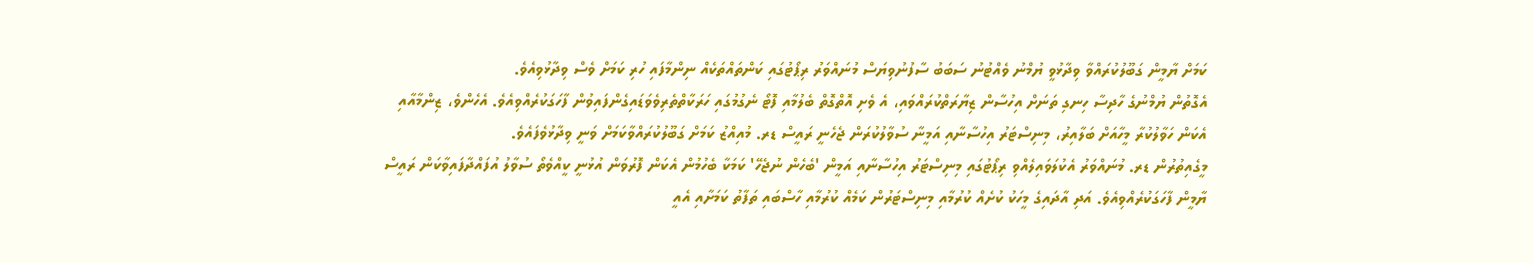ކަމަށް ޔާމީން ގަބޫލުކުރައްވާ ވިދާޅުވީ ޔުމްނު ވެއްޓުނު ސަބަބު ސާފުނުވިޔަސް މުނައްވަރު ރިޕޯޓުގައި ކަންތައްތަކެއް ނިންމާފައި ހުރި ކަމަށް ވެސް ވިދާޅުވިއެވެ.
އެގޮތުން ޔުމްނުގެ ހާދިސާ ހިނގި ތަނަށް އިހުސާން ޒިޔާރަތްކުރައްވައި، އެ ވެށި އޮތްގޮތް ބެލުމާއި ފޮޓޯ ނެގުމުގައި ހަރަކާތްތެރިވެވަޑައިގެންފައިވުން ފާހަގަކުރެއްވިއެވެ. އެހެންވެ، ޒިންމާއާއި އެކަން ހަވާލުކުރާ މީހާއަށް ބަލާއިރު، މިނިސްޓަރު އިހުސާނާއި އަމީނާ ސުވާލުކުރަން ޖެހެނީ ރައީސް ޑރ. މުއިއްޒު ކަމަށް ގަބޫލުކުރައްވާކަމަށް ވަނީ ވިދާޅުވެފައެވެ.
މީގެއިތުރުން ޑރ. މުނައްވަރު އެކުލަވައިލެއްވި ރިޕޯޓުގައި މިނިސްޓަރު އިހުސާނާއި އަމީން 'ބެހެން ނުޖެހޭ' ކަމަކާ ބެހުމުން އެކަން ފޮރުވަން އުޅުނީ ކީއްވެތޯ ސުވާލު އުފައްދާފައިވާކަން ރައީސް ޔާމީން ފާހަގަކުރެއްވިއެވެ. އަދި އާދައިގެ މީހަކު ކުށެއް ކުރުމާއި މިނިސްޓަރުން ކަމެއް ކުރުމާއި ހާސްބައި ތަފާތު ކަމަށާއި އެއީ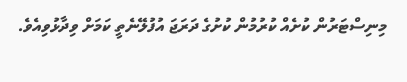މިނިސްޓަރުން ކުށެއް ކުރުމުން ކުށުގެ ދަރަޖަ އުފުލޭނެތީ ކަމަށް ވިދާޅުވިއެވެ.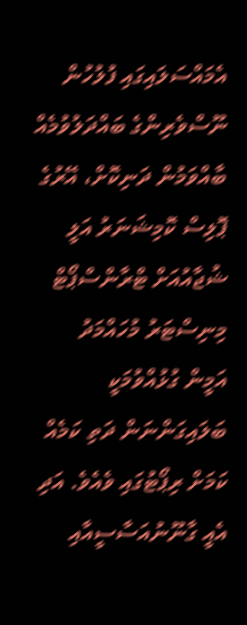އެމައްސަލައިގައި ފުލުހުން ނޫސްވެރިންގެ ބައްދަލުވުމެއް ބާއްވަމުން ދަނިކޮށް، އޭރުގެ ޕޮލިސް ކޮމިޝަނަރު އަލީ ޝުޖާއުއަށް ޓްރާންސްޕޯޓް މިނިސްޓަރު މުހައްމަދު އަމީން ގުޅުއްވުމަކީ ބަލައިގަންނަން ދަތި ކަމެއް ކަމަށް ރިޕޯޓުގައި ވެއެވެ. އަދި އެއީ ގާނޫނުއަސާސީއާއި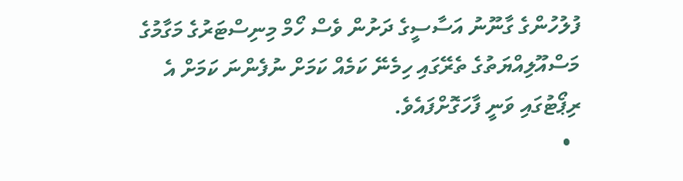ފުލުހުންގެ ގާނޫނު އަސާސީގެ ދަށުން ވެސް ހޯމް މިނިސްޓަރުގެ މަގާމުގެ މަސްއޫލިއްޔަތުގެ ތެރޭގައި ހިމެނޭ ކަމެއް ކަމަށް ނުފެންނަ ކަމަށް އެ ރިޕޯޓުގައި ވަނީ ފާހަގޮށްފައެވެ.
  •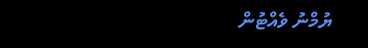ޔުމްނު ވެއްޓުން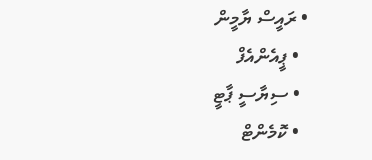• ރައީސް ޔާމީން
  • ޕީއެންއެފް
  • ސިޔާސީ ޕާޓީ
  • ކޮމެންޓް